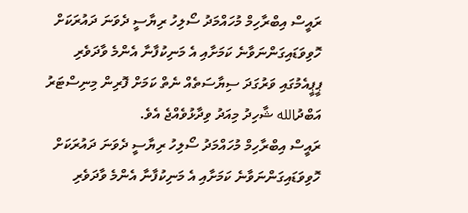ރައީސް އިބްރާހިމް މުހައްމަދު ސޯލިހު ރިޔާސީ ދެވަނަ ދައުރަކަށް ހޮވިވަޑައިގަންނަވާނެ ކަމަށާއި އެ މަނިކުފާނާ އެންމެ ވާދަވެރި ޕީޕީއެމުގައި ވަރުގަދަ ސިޔާސަތެއް ނެތް ކަމަށް ފޮރިން މިނިސްޓަރު އަބްދުالله ޝާހިދު މިއަދު ވިދާޅުވެއްޖެ އެވެ.
ރައީސް އިބްރާހިމް މުހައްމަދު ސޯލިހު ރިޔާސީ ދެވަނަ ދައުރަކަށް ހޮވިވަޑައިގަންނަވާނެ ކަމަށާއި އެ މަނިކުފާނާ އެންމެ ވާދަވެރި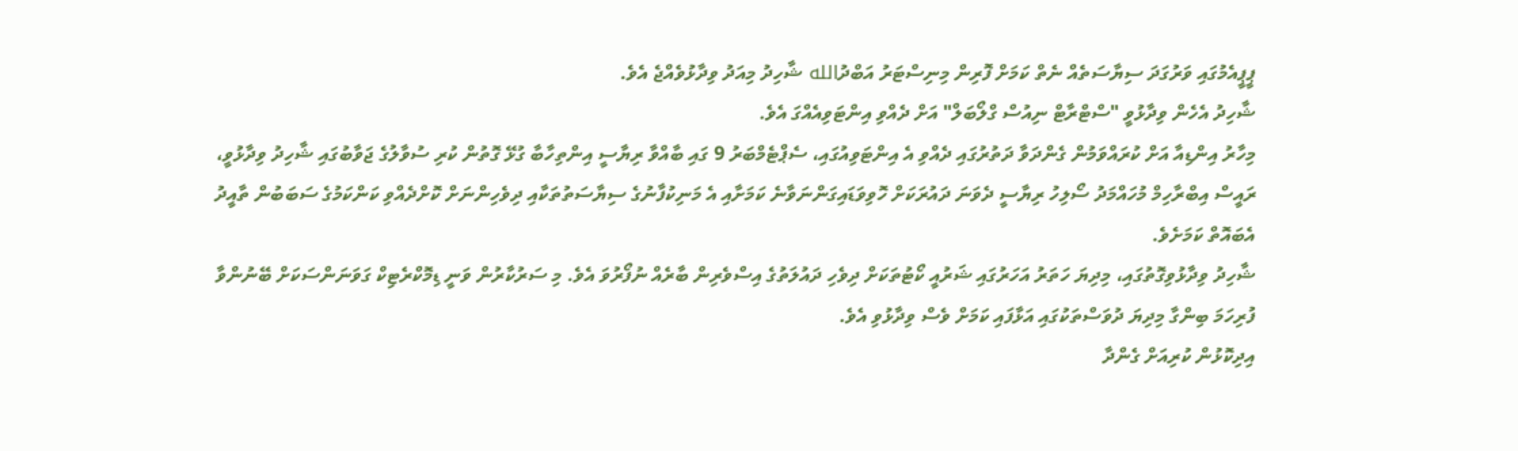ޕީޕީއެމުގައި ވަރުގަދަ ސިޔާސަތެއް ނެތް ކަމަށް ފޮރިން މިނިސްޓަރު އަބްދުالله ޝާހިދު މިއަދު ވިދާޅުވެއްޖެ އެވެ.
ޝާހިދު އެހެން ވިދާޅުވީ "ސްޓްރާޓް ނިއުސް ގްލޯބަލް" އަށް ދެއްވި އިންޓަވިއެއްގަ އެވެ.
މިހާރު އިންޑިއާ އަށް ކުރައްވަމުން ގެންދަވާ ދަތުރުގައި ދެއްވި އެ އިންޓަވިއުގައި، ސެޕްޓެމްބަރު 9 ގައި ބާއްވާ ރިޔާސީ އިންތިހާބާ ގުޅޭ ގޮތުން ކުރި ސުވާލުގެ ޖަވާބުގައި ޝާހިދު ވިދާޅުވީ، ރައީސް އިބްރާހިމް މުހައްމަދު ސޯލިހު ރިޔާސީ ދެވަނަ ދައުރަކަށް ހޮވިވަޑައިގަންނަވާނެ ކަމަށާއި އެ މަނިކުފާނުގެ ސިޔާސަތުތަކާއި ދިވެހިންނަށް ކޮށްދެއްވި ކަންކަމުގެ ސަބަބުން ތާއީދު އެބައޮތް ކަމަށެވެ.
ޝާހިދު ވިދާޅުވިގޮތުގައި، މިދިޔަ ހަތަރު އަހަރުގައި ޝަރުއީ ކޯޓުތަކަށް ދިވެހި ދައުލަތުގެ އިސްވެރިން ބާރެއް ނުފޯރުވަ އެވެ. މި ސަރުކާރުން ވަނީ ޑިމޮކްރެޓިކް ގަވަނަންސަކަށް ބޭނުންވާ ފުރިހަމަ ބިންގާ މިދިޔަ ދުވަސްތަކުގައި އަޅާފައި ކަމަށް ވެސް ވިދާޅުވި އެވެ.
އިދިކޮޅުން ކުރިއަށް ގެންދާ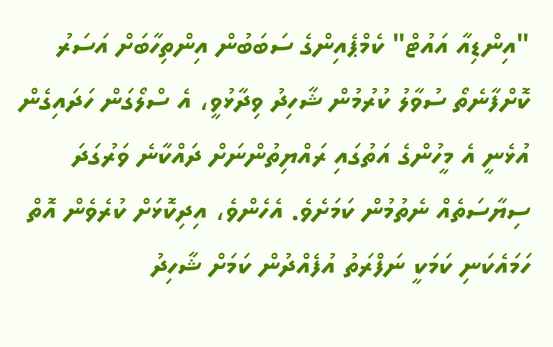"އިންޑިއާ އައުޓް" ކެމްޕެއިންގެ ސަބަބުން އިންތިހާބަށް އަސަރު ކޮށްފާނެތޯ ސުވާލު ކުރުމުން ޝާހިދު ވިދާޅުވީ، އެ ސްލޯގަން ހަދައިގެން އުޅެނީ އެ މީހުންގެ އަތުގައި ރައްޔިތުންނަށް ދައްކާނެ ވަރުގަދަ ސިޔާސަތެއް ނެތުމުން ކަމަށެވެ. އެހެންވެ، އިދިކޮޅަށް ކުރެވެން އޮތް ހަމައެކަނި ކަމަކީ ނަފްރަތު އުފެއްދުން ކަމަށް ޝާހިދު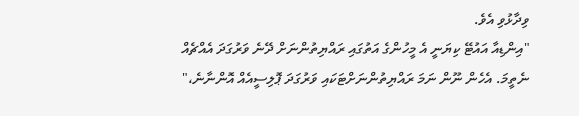ވިދާޅުވި އެވެ.
"އިންޑިއާ އައުޓޭ ކިޔަނީ އެ މީހުންގެ އަތުގައި ރައްޔިތުންނަށް ދޭނެ ވަރުގަދަ އެއްޗެއް ނެތީމަ. އެހެން ނޫން ނަމަ ރައްޔިތުންނަށްޓަކައި ވަރުގަދަ ޕޮލިސީއެއް އޮންނާނެ،"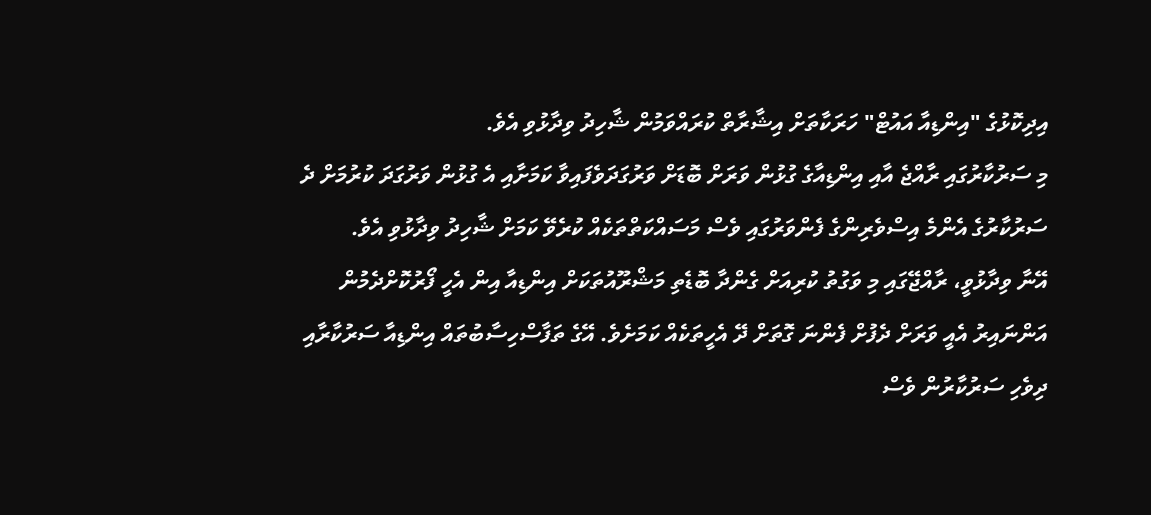އިދިކޮޅުގެ "އިންޑިއާ އައުޓް" ހަރަކާތަށް އިޝާރާތް ކުރައްވަމުން ޝާހިދު ވިދާޅުވި އެވެ.
މި ސަރުކާރުގައި ރާއްޖެ އާއި އިންޑިއާގެ ގުޅުން ވަރަށް ބޮޑަށް ވަރުގަދަވެފައިވާ ކަމަށާއި އެ ގުޅުން ވަރުގަދަ ކުރުމަށް ދެ ސަރުކާރުގެ އެންމެ އިސްވެރިންގެ ފެންވަރުގައި ވެސް މަސައްކަތްތަކެއް ކުރެވޭ ކަމަށް ޝާހިދު ވިދާޅުވި އެވެ.
އޭނާ ވިދާޅުވީ، ރާއްޖޭގައި މި ވަގުތު ކުރިއަށް ގެންދާ ބޮޑެތި މަޝްރޫއުތަކަށް އިންޑިއާ އިން އެހީ ފޯރުކޮށްދެމުން އަންނައިރު އެއީ ވަރަށް ދެފުށް ފެންނަ ގޮތަށް ދޭ އެހީތަކެއް ކަމަށެވެ. އޭގެ ތަފާސްހިސާބުތައް އިންޑިއާ ސަރުކާރާއި ދިވެހި ސަރުކާރުން ވެސް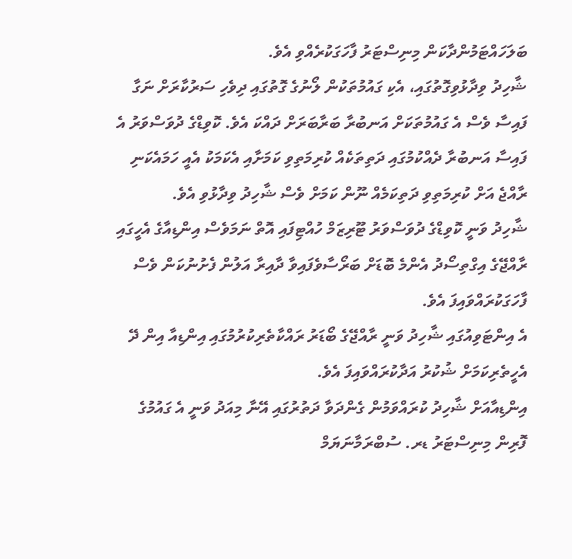ބަލަހައްޓަމުންދާކަން މިނިސްޓަރު ފާހަގަކުރެއްވި އެވެ.
ޝާހިދު ވިދާޅުވިގޮތުގައި، އެކި ގައުމުތަކުން ލޯނުގެ ގޮތުގައި ދިވެހި ސަރުކާރަށް ނަގާ ފައިސާ ވެސް އެ ގައުމުތަކަށް އަނބުރާ ބަރާބަރަށް ދައްކަ އެވެ. ކޮވިޑްގެ ދުވަސްވަރު އެ ފައިސާ އަނބުރާ ދެއްކުމުގައި ދަތިތަކެއް ކުރިމަތިވި ކަމަށާއި އެކަމަކު އެއީ ހަމައެކަނި ރާއްޖެ އަށް ކުރިމަތިވި ދަތިކަމެއް ނޫން ކަމަށް ވެސް ޝާހިދު ވިދާޅުވި އެވެ.
ޝާހިދު ވަނީ ކޮވިޑްގެ ދުވަސްވަރު ޓޫރިޒަމް ހުއްޓިފައި އޮތް ނަމަވެސް އިންޑިއާގެ އެހީގައި ރާއްޖޭގެ އިގްތިސޯދު އެންމެ ބޮޑަށް ބަރޯސާވެފައިވާ ދާއިރާ އަލުން ފެށުނުކަން ވެސް ފާހަގަކުރައްވައިފަ އެވެ.
އެ އިންޓަވިއުގައި ޝާހިދު ވަނީ ރާއްޖޭގެ ބޯޑަރު ރައްކާތެރިކުރުމުގައި އިންޑިއާ އިން ދޭ އެހީތެރިކަމަށް ޝުކުރު އަދާކުރައްވައިފަ އެވެ.
އިންޑިއާއަށް ޝާހިދު ކުރައްވަމުން ގެންދަވާ ދަތުރުގައި އޭނާ މިއަދު ވަނީ އެ ގައުމުގެ ފޮރިން މިނިސްޓަރު ޑރ. ސުބްރަމާނަޔަމް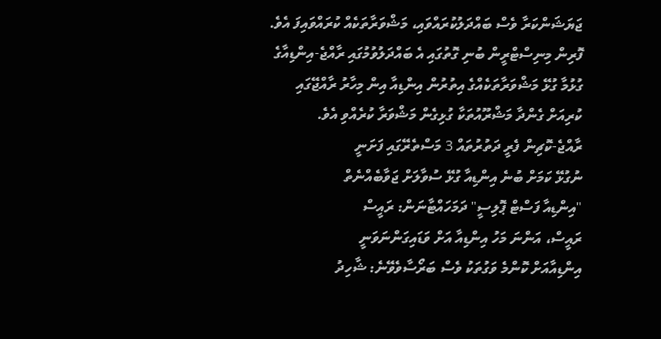ޖަޔަޝަންކަރާ ވެސް ބައްދަލުކުރައްވައި، މަޝްވަރާތަކެއް ކުރައްވައިފަ އެވެ.
ފޮރިން މިނިސްޓްރީން ބުނި ގޮތުގައި އެ ބައްދަލުވުމުގައި ރާއްޖެ-އިންޑިއާގެ ގުޅުމާ ގުޅޭ މަޝްވަރާތަކެއްގެ އިތުރުން އިންޑިއާ އިން މިހާރު ރާއްޖޭގައި ކުރިއަށް ގެންދާ މަޝްރޫއުތަކާ ގުޅިގެން މަޝްވަރާ ކުރެއްވި އެވެ.
ރާއްޖެ-ކޮޗިން ފެރީ ދަތުރުތައް 3 މަސްތެރޭގައި ފަށަނީ
ނުގުޅޭ ކަމަށް ބުނެ އިންޑިއާ ގުޅޭ ސުވާލަށް ޖަވާބެއްނެތް
"އިންޑިއާ ފަސްޓް ޕޮލިސީ" ދަމަހައްޓާނަން: ރައީސް
ރައީސް، އަންނަ މަހު އިންޑިއާ އަށް ވަޑައިގަންނަވަނީ
އިންޑިއާއަށް ކޮންމެ ވަގުތަކު ވެސް ބަރޯސާވެވޭނެ: ޝާހިދު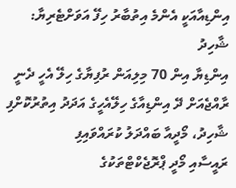އިންޑިއާއަކީ އެންމެ އިތުބާރު ހިފޭ އަވަށްޓެރިޔާ: ޝާހިދު
އިންޑިޔާ އިން 70 މިލިއަން ރުފިޔާގެ ހިލޭ އެހީ ދެނީ
ރާއްޖެއަށް ދޭ އިންޑިއާގެ ހިލޭއެހީގެ އަދަދު އިތުރުކޮށްފި
ޝާހިދު، މޯދީއާ ބައްދަލު ކުރައްވައިފި
ރައީސާއި މޯދީ ޕްރޮޖެކްޓްތަކުގެ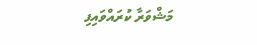މަޝްވަރާ ކުރައްވައިފި